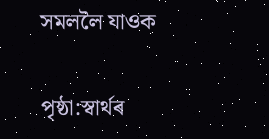সমললৈ যাওক

পৃষ্ঠা:স্বাৰ্থৰ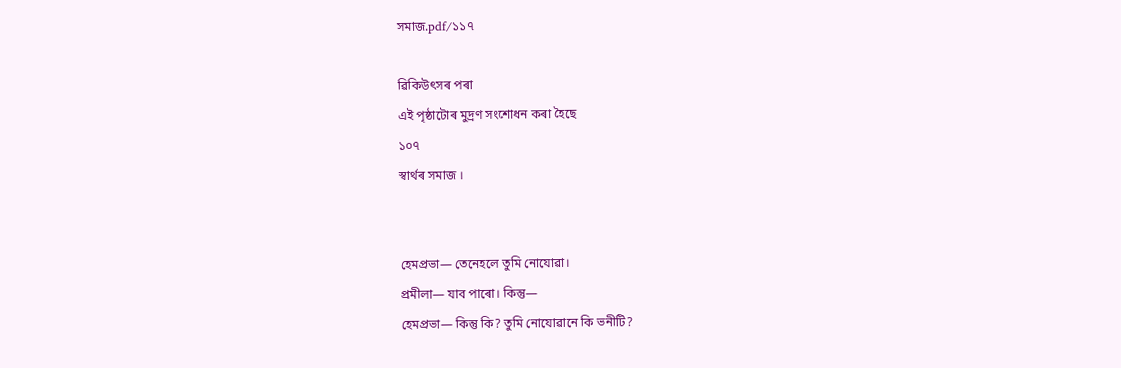সমাজ.pdf/১১৭

ৱিকিউৎসৰ পৰা
এই পৃষ্ঠাটোৰ মুদ্ৰণ সংশোধন কৰা হৈছে
১০৭
স্বাৰ্থৰ সমাজ ।


হেমপ্ৰভা— তেনেহলে তুমি নোযোৱা।
প্ৰমীলা— যাব পাৰো। কিন্তু—
হেমপ্ৰভা— কিন্তু কি? তুমি নোযোৱানে কি ভনীটি?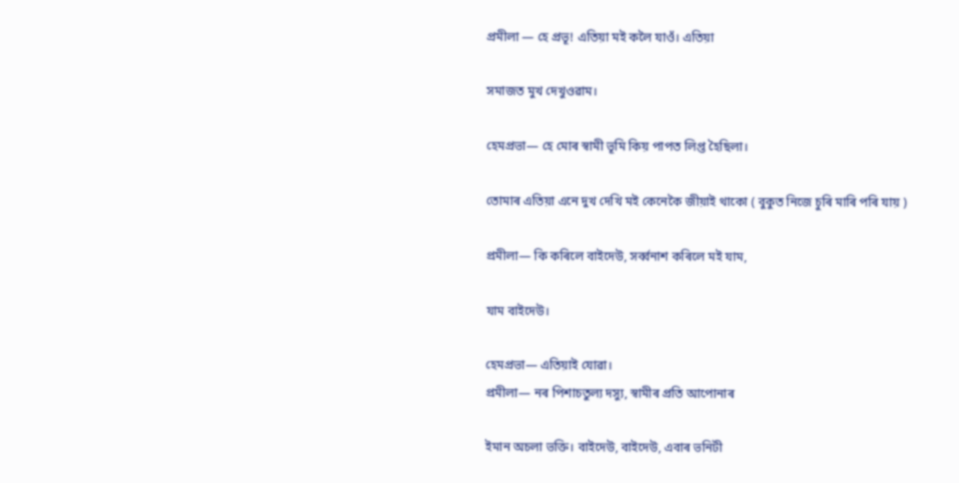প্ৰমীলা — হে প্ৰভূ! এতিয়া মই কলৈ যাওঁ। এতিয়া

সমাজত মুখ দেখুওৱাম।

হেমপ্ৰভা— হে মোৰ স্বামী ভূমি কিয় পাপত লিপ্ত হৈছিলা।

তোমাৰ এতিয়া এনে দুখ দেখি মই কেনেকৈ জীয়াই থাকো ( বুকুত নিজে চুৰি মাৰি পৰি যায় )

প্ৰমীলা— কি কৰিলে বাইদেউ, সৰ্ব্বনাশ কৰিলে মই যাম,

যাম বাইদেউ।

হেমপ্ৰভা— এতিয়াই যোৱা।
প্ৰমীলা— নৰ পিশাচতুল্য দস্যু, স্বামীৰ প্ৰতি আপোনাৰ

ইমান অচলা ভক্তি। বাইদেউ, বাইদেউ, এবাৰ ভনিটী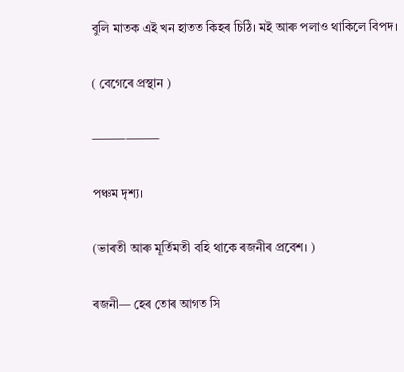বুলি মাতক এই খন হাতত কিহৰ চিঠি। মই আৰু পলাও থাকিলে বিপদ।

( বেগেৰে প্ৰস্থান )

⸻⸻

পঞ্চম দৃশ্য।

(ভাৰতী আৰু মূৰ্তিমতী বহি থাকে ৰজনীৰ প্ৰবেশ। )

ৰজনী— হেৰ তোৰ আগত সি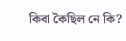কিবা কৈছিল নে কি?